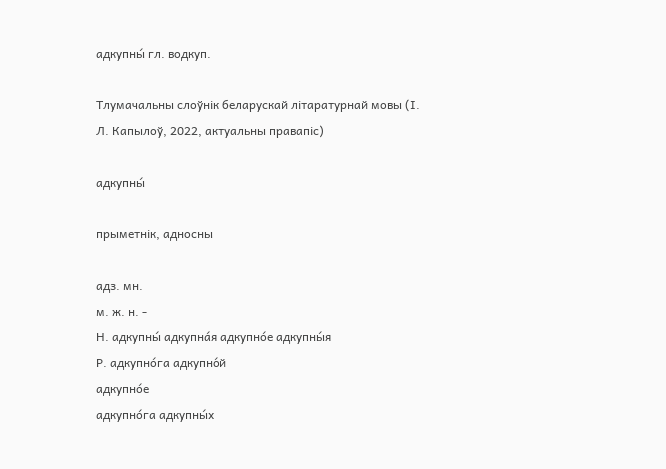адкупны́ гл. водкуп.

Тлумачальны слоўнік беларускай літаратурнай мовы (І. Л. Капылоў, 2022, актуальны правапіс)

адкупны́

прыметнік, адносны

адз. мн.
м. ж. н. -
Н. адкупны́ адкупна́я адкупно́е адкупны́я
Р. адкупно́га адкупно́й
адкупно́е
адкупно́га адкупны́х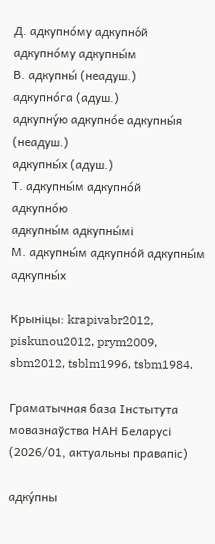Д. адкупно́му адкупно́й адкупно́му адкупны́м
В. адкупны́ (неадуш.)
адкупно́га (адуш.)
адкупну́ю адкупно́е адкупны́я (неадуш.)
адкупны́х (адуш.)
Т. адкупны́м адкупно́й
адкупно́ю
адкупны́м адкупны́мі
М. адкупны́м адкупно́й адкупны́м адкупны́х

Крыніцы: krapivabr2012, piskunou2012, prym2009, sbm2012, tsblm1996, tsbm1984.

Граматычная база Інстытута мовазнаўства НАН Беларусі (2026/01, актуальны правапіс)

адку́пны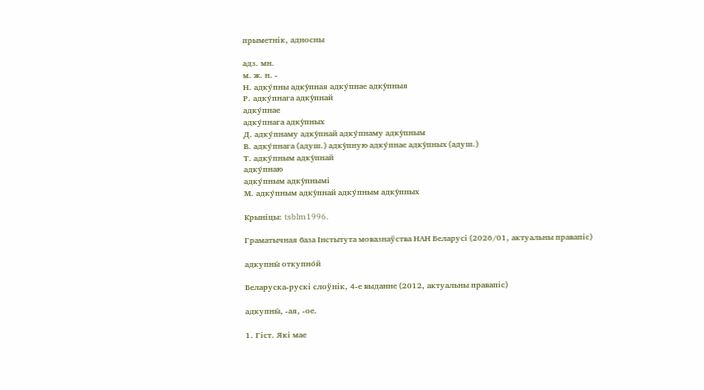прыметнік, адносны

адз. мн.
м. ж. н. -
Н. адку́пны адку́пная адку́пнае адку́пныя
Р. адку́пнага адку́пнай
адку́пнае
адку́пнага адку́пных
Д. адку́пнаму адку́пнай адку́пнаму адку́пным
В. адку́пнага (адуш.) адку́пную адку́пнае адку́пных (адуш.)
Т. адку́пным адку́пнай
адку́пнаю
адку́пным адку́пнымі
М. адку́пным адку́пнай адку́пным адку́пных

Крыніцы: tsblm1996.

Граматычная база Інстытута мовазнаўства НАН Беларусі (2026/01, актуальны правапіс)

адкупны́ откупно́й

Беларуска-рускі слоўнік, 4-е выданне (2012, актуальны правапіс)

адкупны́, ‑ая, ‑ое.

1. Гіст. Які мае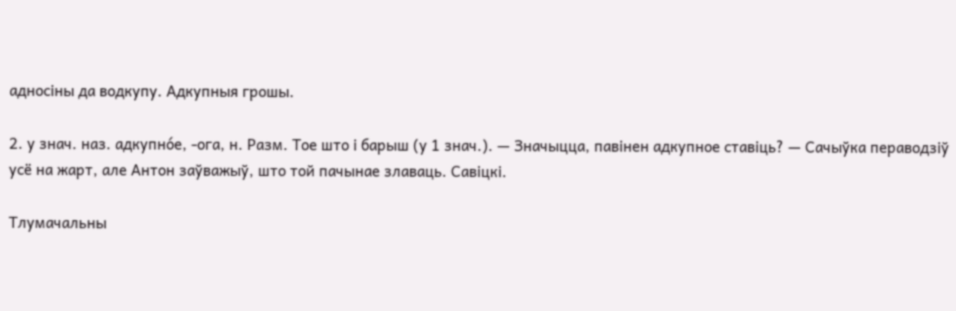адносіны да водкупу. Адкупныя грошы.

2. у знач. наз. адкупно́е, ‑ога, н. Разм. Тое што і барыш (у 1 знач.). — Значыцца, павінен адкупное ставіць? — Сачыўка пераводзіў усё на жарт, але Антон заўважыў, што той пачынае злаваць. Савіцкі.

Тлумачальны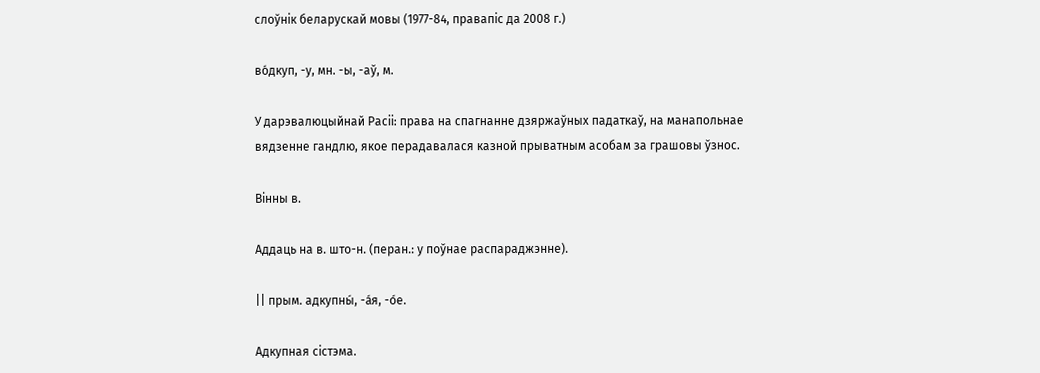слоўнік беларускай мовы (1977-84, правапіс да 2008 г.)

во́дкуп, -у, мн. -ы, -аў, м.

У дарэвалюцыйнай Расіі: права на спагнанне дзяржаўных падаткаў, на манапольнае вядзенне гандлю, якое перадавалася казной прыватным асобам за грашовы ўзнос.

Вінны в.

Аддаць на в. што-н. (перан.: у поўнае распараджэнне).

|| прым. адкупны́, -а́я, -о́е.

Адкупная сістэма.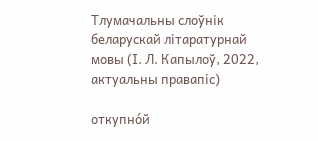Тлумачальны слоўнік беларускай літаратурнай мовы (І. Л. Капылоў, 2022, актуальны правапіс)

откупно́й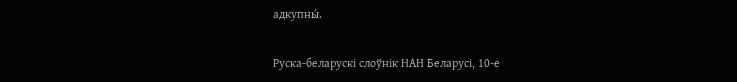адкупны́.

Руска-беларускі слоўнік НАН Беларусі, 10-е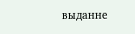выданне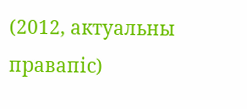(2012, актуальны правапіс)